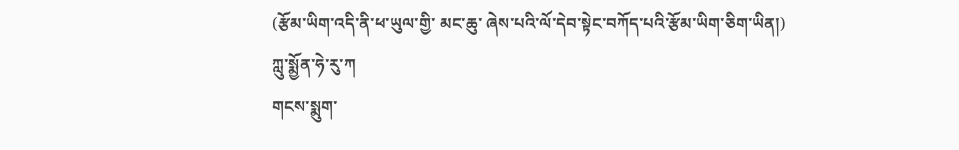(རྩོམ་ཡིག་འདི་ནི་ཕ་ཡུལ་གྱི་ མང་ཆུ་ ཞེས་པའི་ལོ་དེབ་སྟེང་བཀོད་པའི་རྩོམ་ཡིག་ཅིག་ཡིན།)
ཀླུ་སྨྱོན་ཧེ་རུ་ཀ
གངས་སྨུག་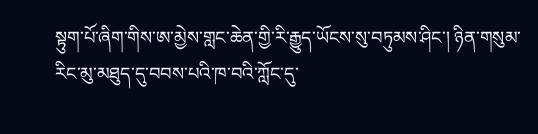སྟུག་པོ་ཞིག་གིས་ཨ་མྱེས་གླང་ཆེན་གྱི་རི་རྒྱུད་ཡོངས་སུ་བཏུམས་ཤིང་། ཉིན་གསུམ་རིང་མུ་མཐུད་དུ་བབས་པའི་ཁ་བའི་ཀློང་དུ་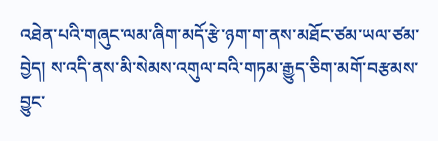འཐེན་པའི་གཞུང་ལམ་ཞིག་མདོ་རྩེ་ཉག་ག་ནས་མཐོང་ཙམ་ཡལ་ཙམ་བྱེད། ས་འདི་ནས་མི་སེམས་འགུལ་བའི་གཏམ་རྒྱུད་ཅིག་མགོ་བརྩམས་བྱུང་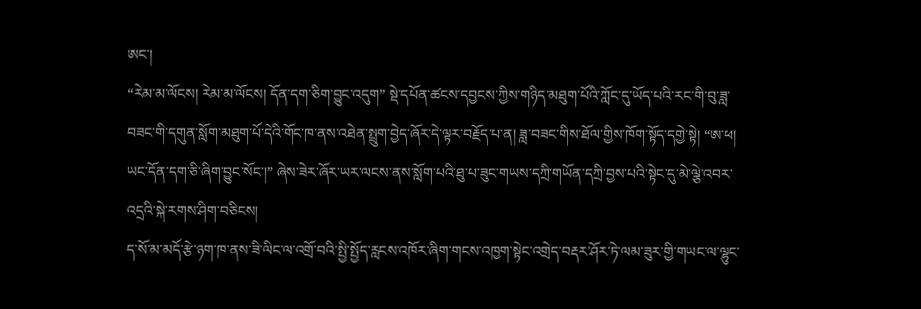ཨང་།
“རེམ་མ་ལོངས། རེམ་མ་ལོངས། དོན་དག་ཅིག་བྱུང་འདུག” སྡེ་དཔོན་ཚངས་དབྱངས་ཀྱིས་གཉིད་མཐུག་པོའི་ཀློང་དུ་ཡོད་པའི་རང་གི་བུ་ཟླ་བཟང་གི་དགུན་སློག་མཐུག་པོ་དེའི་གོང་ཁ་ནས་འཐེན་སྤྲུག་བྱེད་ཞོར་དེ་ལྟར་བརྗོད་པ་ན། ཟླ་བཟང་གིས་ཐོལ་གྱིས་ཁོག་སྟོད་དགྱེ་སྟེ། “ཨ་ཕ། ཡང་དོན་དག་ཅི་ཞིག་བྱུང་སོང་།” ཞེས་ཟེར་ཞོར་ཡར་ལངས་ནས་སློག་པའི་ཐུ་པ་ཟུང་གཡས་དཀྲི་གཡོན་དཀྲི་བྱས་པའི་སྟེང་དུ་མེ་ལྕེ་འབར་འདྲའི་སྐེ་རགས་ཤིག་བཅིངས།
ད་སོ་མ་མདོ་རྩེ་ཉག་ཁ་ནས་ཟི་ལིང་ལ་འགྲོ་བའི་སྤྱི་སྤྱོད་རླངས་འཁོར་ཞིག་གངས་འཁྱག་སྟེང་འགྲེད་བརྡར་ཤོར་ཏེ་ལམ་ཟུར་གྱི་གཡང་ལ་ལྷུང་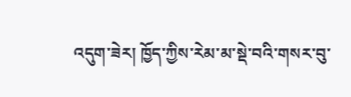འདུག་ཟེར། ཁྱོད་ཀྱིས་རེམ་མ་སྡེ་བའི་གསར་བུ་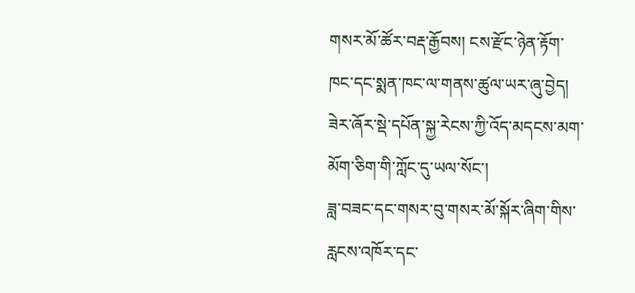གསར་མོ་ཚོར་བརྡ་རྒྱོབས། ངས་རྫོང་ཉེན་རྟོག་ཁང་དང་སྨན་ཁང་ལ་གནས་ཚུལ་ཡར་ཞུ་བྱེད། ཟེར་ཞོར་སྡེ་དཔོན་སྐྱ་རེངས་ཀྱི་འོད་མདངས་མག་མོག་ཅིག་གི་ཀློང་དུ་ཡལ་སོང་།
ཟླ་བཟང་དང་གསར་བུ་གསར་མོ་སྐོར་ཞིག་གིས་རླངས་འཁོར་དང་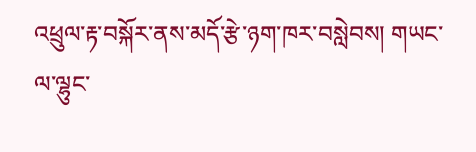འཕྲུལ་རྟ་བསྐོར་ནས་མདོ་རྩེ་ཉག་ཁར་བསླེབས། གཡང་ལ་ལྷུང་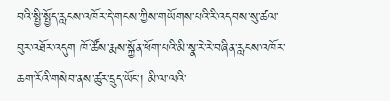བའི་སྤྱི་སྤྱོད་རླངས་འཁོར་དེ་གངས་ཀྱིས་གཡོགས་པའི་རི་འདབས་སུ་ཚལ་བུར་འཐོར་འདུག ཁོ་ཚོས་རྨས་སྐྱོན་ཕོག་པའི་མི་སྣ་རེ་རེ་བཞིན་རླངས་འཁོར་ཆག་རོའི་གསེབ་ནས་ཚུར་དྲུད་ཡོང་། མི་ལ་ལའི་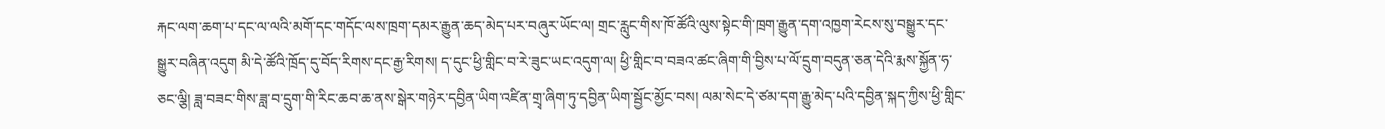རྐང་ལག་ཆག་པ་དང་ལ་ལའི་མགོ་དང་གདོང་ལས་ཁྲག་དམར་རྒྱུན་ཆད་མེད་པར་བཞུར་ཡོང་ལ། གྲང་རླུང་གིས་ཁོ་ཚོའི་ལུས་སྟེང་གི་ཁྲག་རྒྱུན་དག་འཁྱག་རེངས་སུ་བསྒྱུར་དང་སྒྱུར་བཞིན་འདུག མི་དེ་ཚོའི་ཁྲོད་དུ་བོད་རིགས་དང་རྒྱ་རིགས། ད་དུང་ཕྱི་གླིང་བ་རེ་ཟུང་ཡང་འདུག་ལ། ཕྱི་གླིང་བ་བཟའ་ཚང་ཞིག་གི་བྱིས་པ་ལོ་དྲུག་བདུན་ཅན་དེའི་རྨས་སྐྱོན་ཧ་ཅང་ལྕི། ཟླ་བཟང་གིས་ཟླ་བ་དྲུག་གི་རིང་ཆབ་ཆ་ནས་སྒེར་གཉེར་དབྱིན་ཡིག་འཛིན་གྲྭ་ཞིག་ཏུ་དབྱིན་ཡིག་སྦྱོང་མྱོང་བས། ལམ་སེང་དེ་ཙམ་དག་རྒྱུ་མེད་པའི་དབྱིན་སྐད་ཀྱིས་ཕྱི་གླིང་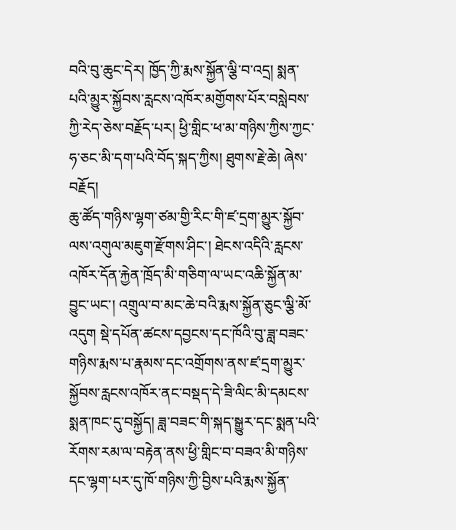བའི་བུ་ཆུང་དེར། ཁྱོད་ཀྱི་རྨས་སྐྱོན་ལྕི་བ་འདྲ། སྨན་པའི་མྱུར་སྐྱོབས་རླངས་འཁོར་མགྱོགས་པོར་བསླེབས་ཀྱི་རེད་ཅེས་བརྗོད་པར། ཕྱི་གླིང་ཕ་མ་གཉིས་ཀྱིས་ཀྱང་ཧ་ཅང་མི་དག་པའི་བོད་སྐད་ཀྱིས། ཐུགས་རྗེ་ཆེ། ཞེས་བརྗོད།
ཆུ་ཚོད་གཉིས་ལྷག་ཙམ་གྱི་རིང་གི་ཛ་དྲག་མྱུར་སྐྱོབ་ལས་འགུལ་མཇུག་རྫོགས་ཤིང་། ཐེངས་འདིའི་རླངས་འཁོར་དོན་རྐྱེན་ཁྲོད་མི་གཅིག་ལ་ཡང་འཆི་སྐྱོན་མ་བྱུང་ཡང་། འགྲུལ་བ་མང་ཆེ་བའི་རྨས་སྐྱོན་ཅུང་ལྕི་མོ་འདུག སྡེ་དཔོན་ཚངས་དབྱངས་དང་ཁོའི་བུ་ཟླ་བཟང་གཉིས་རྨས་པ་རྣམས་དང་འགྲོགས་ནས་ཛ་དྲག་མྱུར་སྐྱོབས་རླངས་འཁོར་ནང་བསྡད་དེ་ཟི་ལིང་མི་དམངས་སྨན་ཁང་དུ་བསྐྱོད། ཟླ་བཟང་གི་སྐད་སྒྱུར་དང་སྨན་པའི་རོགས་རམ་ལ་བརྟེན་ནས་ཕྱི་གླིང་བ་བཟའ་མི་གཉིས་དང་ལྷག་པར་དུ་ཁོ་གཉིས་ཀྱི་བྱིས་པའི་རྨས་སྐྱོན་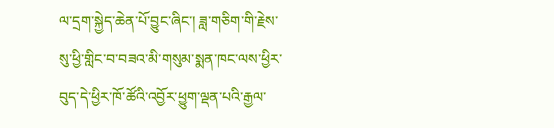ལ་དྲག་སྐྱེད་ཆེན་པོ་བྱུང་ཞིང་། ཟླ་གཅིག་གི་རྗེས་སུ་ཕྱི་གླིང་བ་བཟའ་མི་གསུམ་སྨན་ཁང་ལས་ཕྱིར་བུད་དེ་ཕྱིར་ཁོ་ཚོའི་འབྱོར་ཕྱུག་ལྡན་པའི་རྒྱལ་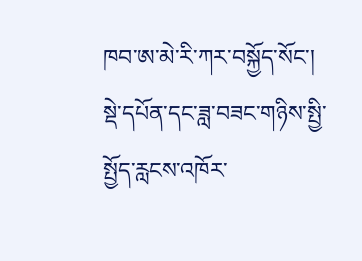ཁབ་ཨ་མེ་རི་ཀར་བསྐྱོད་སོང་།
སྡེ་དཔོན་དང་ཟླ་བཟང་གཉིས་སྤྱི་སྤྱོད་རླངས་འཁོར་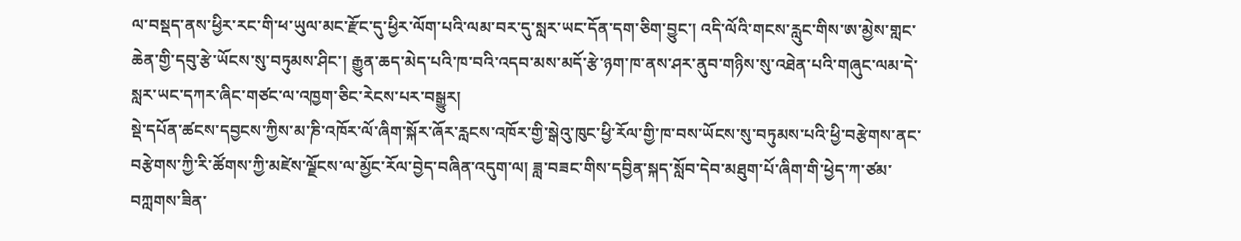ལ་བསྡད་ནས་ཕྱིར་རང་གི་ཕ་ཡུལ་མང་རྫོང་དུ་ཕྱིར་ལོག་པའི་ལམ་བར་དུ་སླར་ཡང་དོན་དག་ཅིག་བྱུང་། འདི་ལོའི་གངས་རླུང་གིས་ཨ་མྱེས་གླང་ཆེན་གྱི་དབུ་རྩེ་ཡོངས་སུ་བཏུམས་ཤིང་། རྒྱུན་ཆད་མེད་པའི་ཁ་བའི་འདབ་མས་མདོ་རྩེ་ཉག་ཁ་ནས་ཤར་ནུབ་གཉིས་སུ་འཐེན་པའི་གཞུང་ལམ་དེ་སླར་ཡང་དཀར་ཞིང་གཙང་ལ་འཁྱག་ཅིང་རེངས་པར་བསྒྱུར།
སྡེ་དཔོན་ཚངས་དབྱངས་ཀྱིས་མ་ཎི་འཁོར་ལོ་ཞིག་སྐོར་ཞོར་རླངས་འཁོར་གྱི་སྒེའུ་ཁུང་ཕྱི་རོལ་གྱི་ཁ་བས་ཡོངས་སུ་བཏུམས་པའི་ཕྱི་བརྩེགས་ནང་བརྩེགས་ཀྱི་རི་ཚོགས་ཀྱི་མཛེས་ལྗོངས་ལ་མྱོང་རོལ་བྱེད་བཞིན་འདུག་ལ། ཟླ་བཟང་གིས་དབྱིན་སྐད་སློབ་དེབ་མཐུག་པོ་ཞིག་གི་ཕྱེད་ཀ་ཙམ་བཀླགས་ཟིན་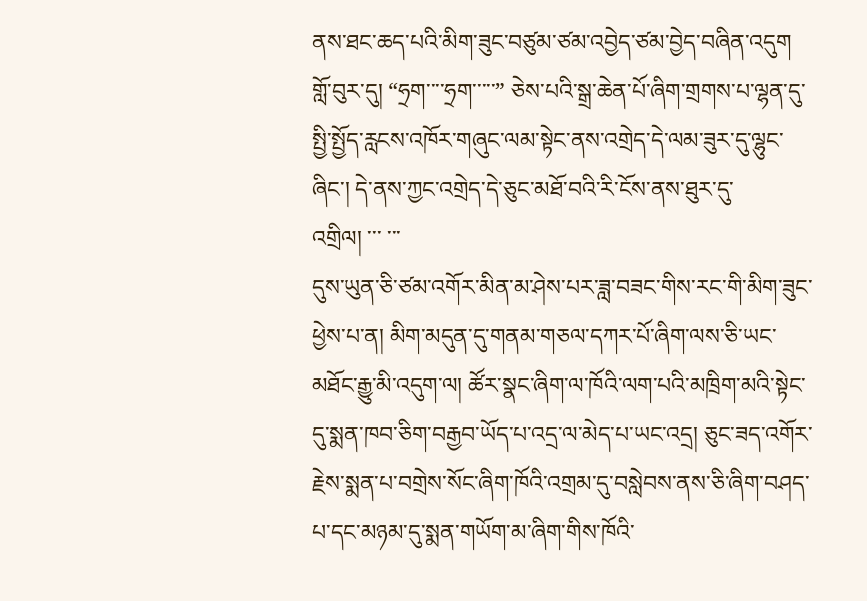ནས་ཐང་ཆད་པའི་མིག་ཟུང་བཙུམ་ཙམ་འབྱེད་ཙམ་བྱེད་བཞིན་འདུག
གློ་བུར་དུ། “ཧྲག་་་་ཧྲག་་་་་” ཅེས་པའི་སྒྲ་ཆེན་པོ་ཞིག་གྲགས་པ་ལྷན་དུ་སྤྱི་སྤྱོད་རླངས་འཁོར་གཞུང་ལམ་སྟེང་ནས་འགྲེད་དེ་ལམ་ཟུར་དུ་ལྷུང་ཞིང་། དེ་ནས་ཀྱང་འགྲེད་དེ་ཅུང་མཐོ་བའི་རི་ངོས་ནས་ཐུར་དུ་འགྲིལ། ་་་ ་་་
དུས་ཡུན་ཅི་ཙམ་འགོར་མིན་མ་ཤེས་པར་ཟླ་བཟང་གིས་རང་གི་མིག་ཟུང་ཕྱེས་པ་ན། མིག་མདུན་དུ་གནམ་གཅལ་དཀར་པོ་ཞིག་ལས་ཅི་ཡང་མཐོང་རྒྱུ་མི་འདུག་ལ། ཚོར་སྣང་ཞིག་ལ་ཁོའི་ལག་པའི་མཁྲིག་མའི་སྟེང་དུ་སྨན་ཁབ་ཅིག་བརྒྱབ་ཡོད་པ་འདྲ་ལ་མེད་པ་ཡང་འདྲ། ཅུང་ཟད་འགོར་རྗེས་སྨན་པ་བགྲེས་སོང་ཞིག་ཁོའི་འགྲམ་དུ་བསླེབས་ནས་ཅི་ཞིག་བཤད་པ་དང་མཉམ་དུ་སྨན་གཡོག་མ་ཞིག་གིས་ཁོའི་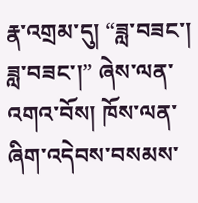རྣ་འགྲམ་དུ། “ཟླ་བཟང་། ཟླ་བཟང་།” ཞེས་ལན་འགའ་བོས། ཁོས་ལན་ཞིག་འདེབས་བསམས་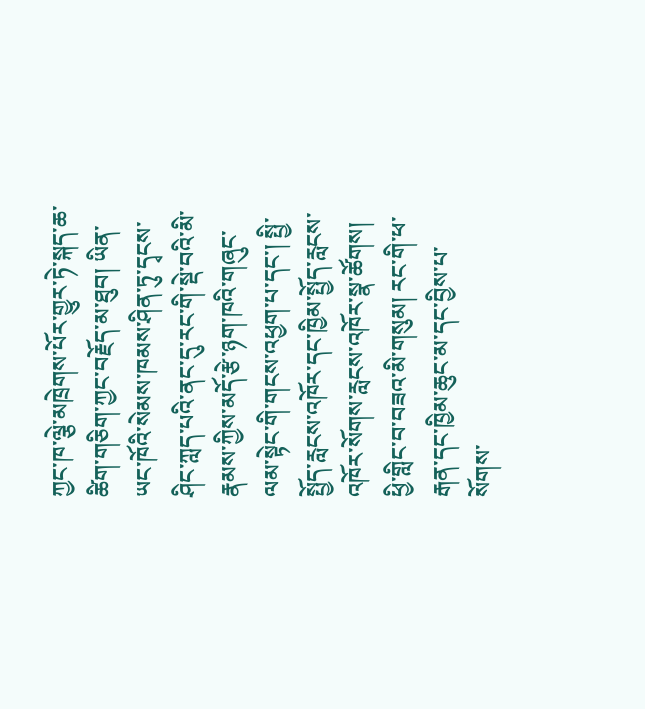ཀྱང་ཁ་ལྕེ་མཁྲེགས་པོར་གྱུར་ཏེ་སྐད་ཆ་ཚིག་གཅིག་ཀྱང་བརྗོད་མ་ཐུབ། ཡིན་ཡང་ཁོའི་སེམས་ཁམས་ཤིན་ཏུ་དྭངས་ཤིང་ཀླད་པའི་ནང་དུ་རང་གི་སྡེ་བའི་མི་རྣམས་ཀྱིས་མདོ་རྩེ་ཉག་ཁའི་གཞུང་ལམ་སྟེང་གི་གངས་འཕྱག་པ་དང་། སྤྱི་སྤྱོད་རླངས་འཁོར་དང་ཁྱིམ་སྤྱོད་རླངས་འཁོར་སོགས་རླངས་འཁོར་སྣ་ཚོགས། ཕྱི་གླིང་བ་བཟའ་མི་གསུམ། རང་གི་ཕ་རྒན་དང་ཁྱིམ་ཆུང་མ་དང་བྱིས་པ་སོགས་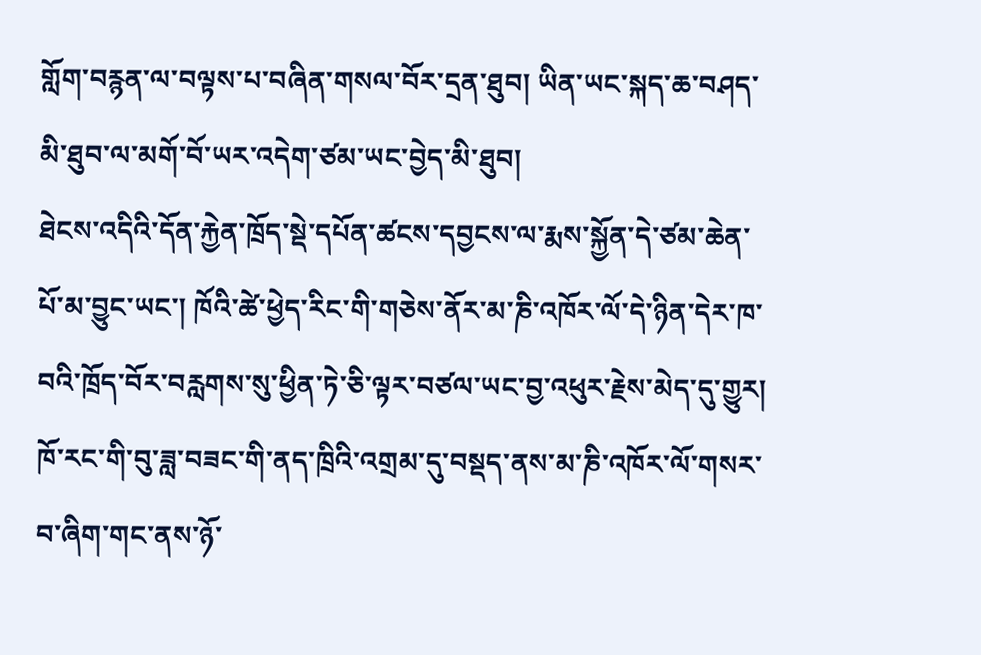གློག་བརྙན་ལ་བལྟས་པ་བཞིན་གསལ་བོར་དྲན་ཐུབ། ཡིན་ཡང་སྐད་ཆ་བཤད་མི་ཐུབ་ལ་མགོ་བོ་ཡར་འདེག་ཙམ་ཡང་བྱེད་མི་ཐུབ།
ཐེངས་འདིའི་དོན་རྐྱེན་ཁྲོད་སྡེ་དཔོན་ཚངས་དབྱངས་ལ་རྨས་སྐྱོན་དེ་ཙམ་ཆེན་པོ་མ་བྱུང་ཡང་། ཁོའི་ཚེ་ཕྱེད་རིང་གི་གཅེས་ནོར་མ་ཎི་འཁོར་ལོ་དེ་ཉིན་དེར་ཁ་བའི་ཁྲོད་བོར་བརླགས་སུ་ཕྱིན་ཏེ་ཅི་ལྟར་བཙལ་ཡང་བྱ་འཕུར་རྗེས་མེད་དུ་གྱུར། ཁོ་རང་གི་བུ་ཟླ་བཟང་གི་ནད་ཁྲིའི་འགྲམ་དུ་བསྡད་ནས་མ་ཎི་འཁོར་ལོ་གསར་བ་ཞིག་གང་ནས་ཉོ་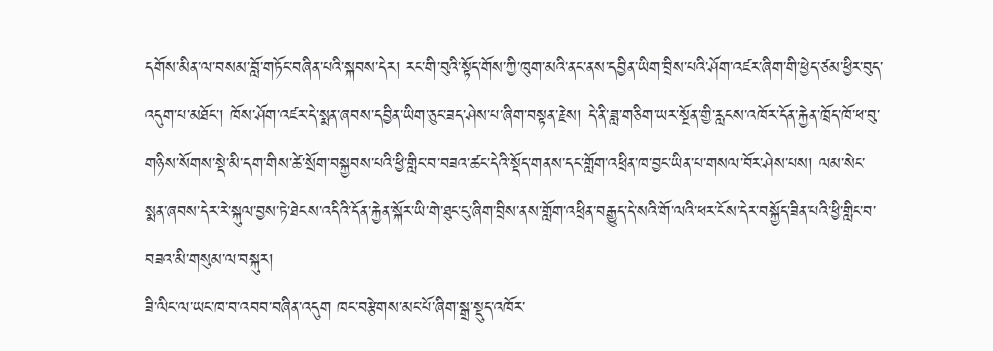དགོས་མིན་ལ་བསམ་བློ་གཏོང་བཞིན་པའི་སྐབས་དེར། རང་གི་བུའི་སྟོད་གོས་ཀྱི་ཁུག་མའི་ནང་ནས་དབྱིན་ཡིག་བྲིས་པའི་ཤོག་འཛར་ཞིག་གི་ཕྱེད་ཙམ་ཕྱིར་བུད་འདུག་པ་མཐོང་། ཁོས་ཤོག་འཛར་དེ་སྨན་ཞབས་དབྱིན་ཡིག་ཅུང་ཟད་ཤེས་པ་ཞིག་བསྟན་རྗེས། དེ་ནི་ཟླ་གཅིག་ཡར་སྔོན་གྱི་རླངས་འཁོར་དོན་རྐྱེན་ཁྲོད་ཁོ་ཕ་བུ་གཉིས་སོགས་སྡེ་མི་དག་གིས་ཚེ་སྲོག་བསྐྱབས་པའི་ཕྱི་གླིང་བ་བཟའ་ཚང་དེའི་སྡོད་གནས་དང་གློག་འཕྲིན་ཁ་བྱང་ཡིན་པ་གསལ་བོར་ཤེས་པས། ལམ་སེང་སྨན་ཞབས་དེར་རེ་སྐུལ་བྱས་ཏེ་ཐེངས་འདིའི་དོན་རྐྱེན་སྐོར་ཡི་གེ་ཐུང་ངུ་ཞིག་བྲིས་ནས་གློག་འཕྲིན་བརྒྱུད་དེ་སའི་གོ་ལའི་ཕར་ངོས་དེར་བསྐྱོད་ཟིན་པའི་ཕྱི་གླིང་བ་བཟའ་མི་གསུམ་ལ་བསྐུར།
ཟི་ལིང་ལ་ཡང་ཁ་བ་འབབ་བཞིན་འདུག ཁང་བརྩེགས་མང་པོ་ཞིག་སྒྲ་སྡུད་འཁོར་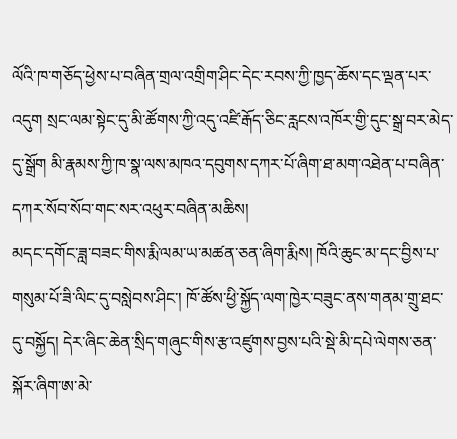ལོའི་ཁ་གཅོད་ཕྱེས་པ་བཞིན་གྲལ་འགྲིག་ཤིང་དེང་རབས་ཀྱི་ཁྱད་ཆོས་དང་ལྡན་པར་འདུག སྲང་ལམ་སྟེང་དུ་མི་ཚོགས་ཀྱི་འདུ་འཛི་རྒོད་ཅིང་རླངས་འཁོར་གྱི་དུང་སྒྲ་བར་མེད་དུ་སྒྲོག མི་རྣམས་ཀྱི་ཁ་སྣ་ལས་མཁའ་དབུགས་དཀར་པོ་ཞིག་ཐ་མག་འཐེན་པ་བཞིན་དཀར་སོབ་སོབ་གང་སར་འཕུར་བཞིན་མཆིས།
མདང་དགོང་ཟླ་བཟང་གིས་རྨི་ལམ་ཡ་མཚན་ཅན་ཞིག་རྨིས། ཁོའི་ཆུང་མ་དང་བྱིས་པ་གསུམ་པོ་ཟི་ལིང་དུ་བསླེབས་ཤིང་། ཁོ་ཚོས་ཕྱི་སྐྱོད་ལག་ཁྱེར་བཟུང་ནས་གནམ་གྲུ་ཐང་དུ་བསྐྱོད། དེར་ཞིང་ཆེན་སྲིད་གཞུང་གིས་རྩ་འཛུགས་བྱས་པའི་སྡེ་མི་དཔེ་ལེགས་ཅན་སྐོར་ཞིག་ཨ་མེ་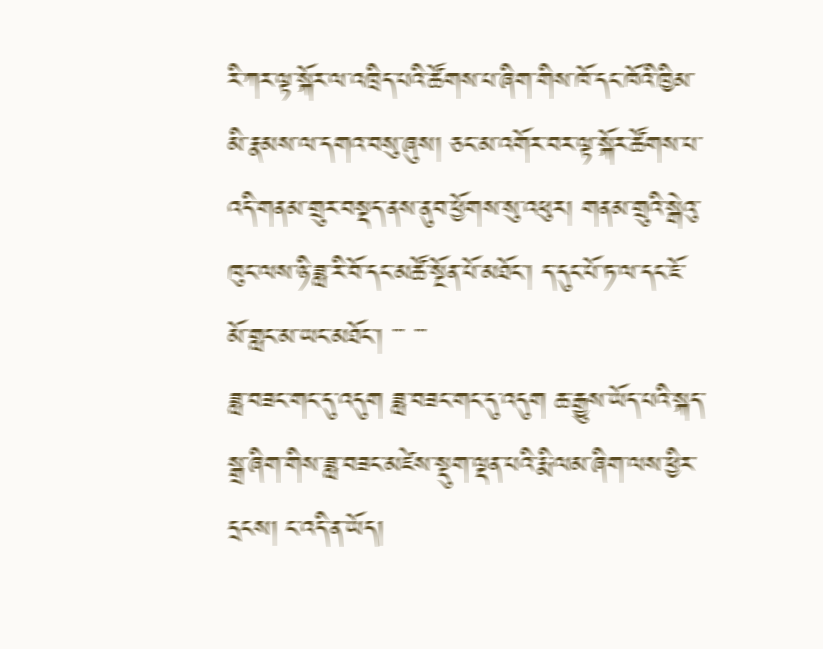རི་ཀར་ལྟ་སྐོར་ལ་འཁྲིད་པའི་ཚོགས་པ་ཞིག་གིས་ཁོ་དང་ཁོའི་ཁྱིམ་མི་རྣམས་ལ་དགའ་བསུ་ཞུས། ཅང་མ་འགོར་བར་ལྟ་སྐོར་ཚོགས་པ་འདི་གནམ་གྲུར་བསྡད་ནས་ནུབ་ཕྱོགས་སུ་འཕུར། གནམ་གྲུའི་སྒེའུ་ཁུང་ལས་ཉི་ཟླ་རི་བོ་དང་མཚོ་སྔོན་པོ་མཐོང་། ད་དུང་པོ་ཏ་ལ་དང་ཇོ་མོ་གླང་མ་ཡང་མཐོང་། ་་་ ་་་
ཟླ་བཟང་གང་དུ་འདུག ཟླ་བཟང་གང་དུ་འདུག ཆ་རྒྱུས་ཡོད་པའི་སྐད་སྒྲ་ཞིག་གིས་ཟླ་བཟང་མཛེས་སྡུག་ལྡན་པའི་རྨི་ལམ་ཞིག་ལས་ཕྱིར་དྲངས། ང་འདི་ན་ཡོད།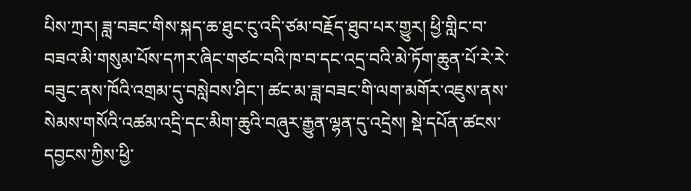པིས་ཀྲར། ཟླ་བཟང་གིས་སྐད་ཆ་ཐུང་ངུ་འདི་ཙམ་བརྗོད་ཐུབ་པར་གྱུར། ཕྱི་གླིང་བ་བཟའ་མི་གསུམ་པོས་དཀར་ཞིང་གཙང་བའི་ཁ་བ་དང་འདྲ་བའི་མེ་ཏོག་ཆུན་པོ་རེ་རེ་བཟུང་ནས་ཁོའི་འགྲམ་དུ་བསླེབས་ཤིང་། ཚང་མ་ཟླ་བཟང་གི་ལག་མགོར་འཇུས་ནས་སེམས་གསོའི་འཚམ་འདྲི་དང་མིག་ཆུའི་བཞུར་རྒྱུན་ལྷན་དུ་འདྲེས། སྡེ་དཔོན་ཚངས་དབྱངས་ཀྱིས་ཕྱི་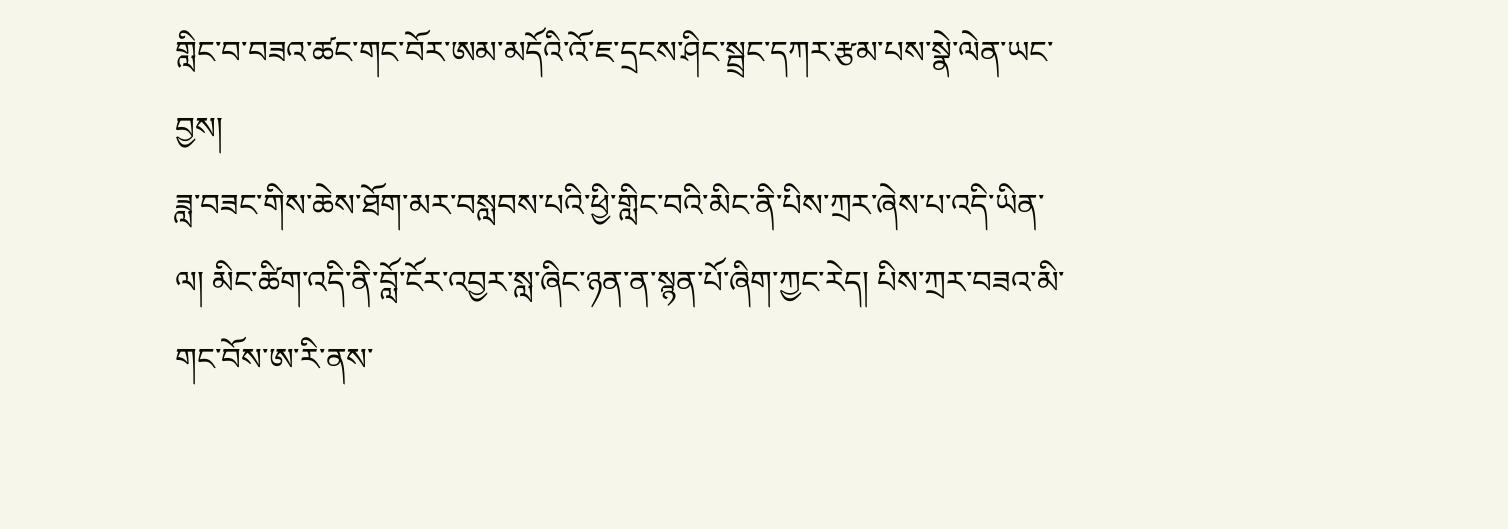གླིང་བ་བཟའ་ཚང་གང་བོར་ཨམ་མདོའི་འོ་ཇ་དྲངས་ཤིང་སྦྲང་དཀར་རྩམ་པས་སྣེ་ལེན་ཡང་བྱས།
ཟླ་བཟང་གིས་ཆེས་ཐོག་མར་བསླབས་པའི་ཕྱི་གླིང་བའི་མིང་ནི་པིས་ཀྲར་ཞེས་པ་འདི་ཡིན་ལ། མིང་ཚིག་འདི་ནི་བློ་ངོར་འབྱར་སླ་ཞིང་ཉན་ན་སྙན་པོ་ཞིག་ཀྱང་རེད། པིས་ཀྲར་བཟའ་མི་གང་བོས་ཨ་རི་ནས་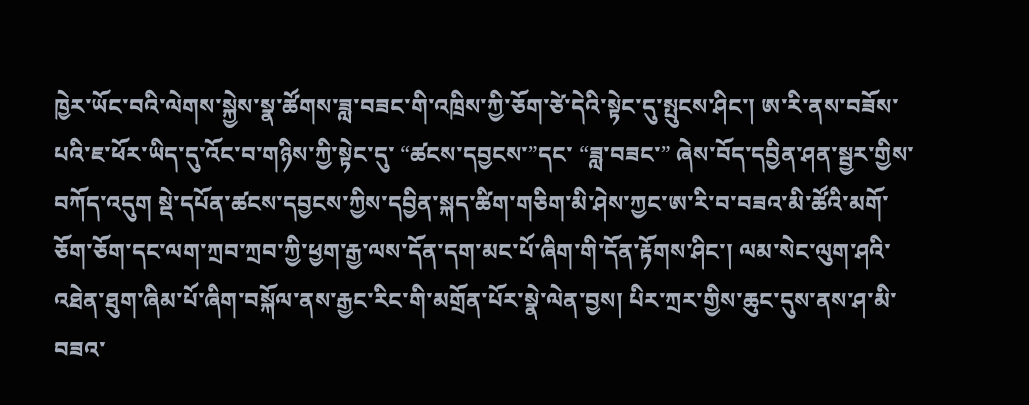ཁྱེར་ཡོང་བའི་ལེགས་སྐྱེས་སྣ་ཚོགས་ཟླ་བཟང་གི་འཁྲིས་ཀྱི་ཅོག་ཙེ་དེའི་སྟེང་དུ་སྤུངས་ཤིང་། ཨ་རི་ནས་བཟོས་པའི་ཇ་ཕོར་ཡིད་དུ་འོང་བ་གཉིས་ཀྱི་སྟེང་དུ་ “ཚངས་དབྱངས་”དང་ “ཟླ་བཟང་” ཞེས་བོད་དབྱིན་ཤན་སྦྱར་གྱིས་བཀོད་འདུག སྡེ་དཔོན་ཚངས་དབྱངས་ཀྱིས་དབྱིན་སྐད་ཚིག་གཅིག་མི་ཤེས་ཀྱང་ཨ་རི་བ་བཟའ་མི་ཚོའི་མགོ་ཅོག་ཅོག་དང་ལག་ཀྲབ་ཀྲབ་ཀྱི་ཕྱག་རྒྱ་ལས་དོན་དག་མང་པོ་ཞིག་གི་དོན་རྟོགས་ཤིང་། ལམ་སེང་ལུག་ཤའི་འཐེན་ཐུག་ཞིམ་པོ་ཞིག་བསྐོལ་ནས་རྒྱང་རིང་གི་མགྲོན་པོར་སྣེ་ལེན་བྱས། པིར་ཀྲར་གྱིས་ཆུང་དུས་ནས་ཤ་མི་བཟའ་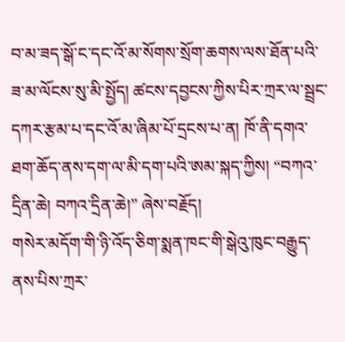བ་མ་ཟད་སྒོ་ང་དང་འོ་མ་སོགས་སྲོག་ཆགས་ལས་ཐོན་པའི་ཟ་མ་ལོངས་སུ་མི་སྤྱོད། ཚངས་དབྱངས་ཀྱིས་པིར་ཀྲར་ལ་སྦྲང་དཀར་རྩམ་པ་དང་འོ་མ་ཞིམ་པོ་དྲངས་པ་ན། ཁོ་ནི་དགའ་ཐག་ཆོད་ནས་དག་ལ་མི་དག་པའི་ཨམ་སྐད་ཀྱིས། “བཀའ་དྲིན་ཆེ། བཀའ་དྲིན་ཆེ།” ཞེས་བརྗོད།
གསེར་མདོག་གི་ཉི་འོད་ཅིག་སྨན་ཁང་གི་སྒེའུ་ཁུང་བརྒྱུད་ནས་པིས་ཀྲར་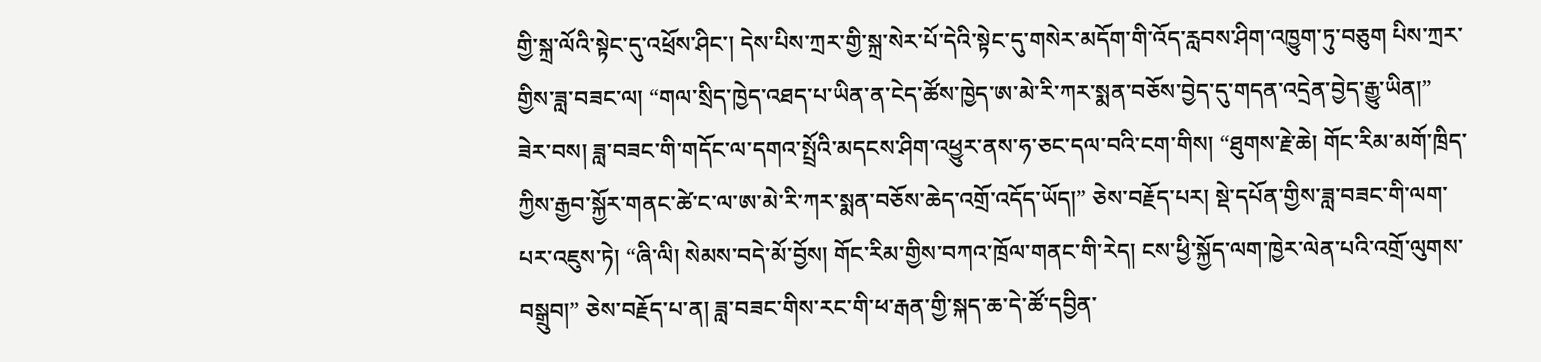གྱི་སྐྲ་ལོའི་སྟེང་དུ་འཕྲོས་ཤིང་། དེས་པིས་ཀྲར་གྱི་སྐྲ་སེར་པོ་དེའི་སྟེང་དུ་གསེར་མདོག་གི་འོད་རླབས་ཤིག་འཁྱུག་ཏུ་བཅུག པིས་ཀྲར་གྱིས་ཟླ་བཟང་ལ། “གལ་སྲིད་ཁྱེད་འཐད་པ་ཡིན་ན་ངེད་ཚོས་ཁྱེད་ཨ་མེ་རི་ཀར་སྨན་བཅོས་བྱེད་དུ་གདན་འདྲེན་བྱེད་རྒྱུ་ཡིན།” ཟེར་བས། ཟླ་བཟང་གི་གདོང་ལ་དགའ་སྤྲོའི་མདངས་ཤིག་འཕྱུར་ནས་ཧ་ཅང་དལ་བའི་ངག་གིས། “ཐུགས་རྗེ་ཆེ། གོང་རིམ་མགོ་ཁྲིད་ཀྱིས་རྒྱབ་སྐྱོར་གནང་ཚེ་ང་ལ་ཨ་མེ་རི་ཀར་སྨན་བཅོས་ཆེད་འགྲོ་འདོད་ཡོད།” ཅེས་བརྗོད་པར། སྡེ་དཔོན་གྱིས་ཟླ་བཟང་གི་ལག་པར་འཇུས་ཏེ། “ཞི་ལི། སེམས་བདེ་མོ་བྱོས། གོང་རིམ་གྱིས་བཀའ་ཁྲོལ་གནང་གི་རེད། ངས་ཕྱི་སྐྱོད་ལག་ཁྱེར་ལེན་པའི་འགྲོ་ལུགས་བསྒྲུབ།” ཅེས་བརྗོད་པ་ན། ཟླ་བཟང་གིས་རང་གི་ཕ་རྒན་གྱི་སྐད་ཆ་དེ་ཚོ་དབྱིན་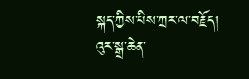སྐད་ཀྱིས་པིས་ཀྲར་ལ་བརྗོད།
འུར་སྒྲ་ཆེན་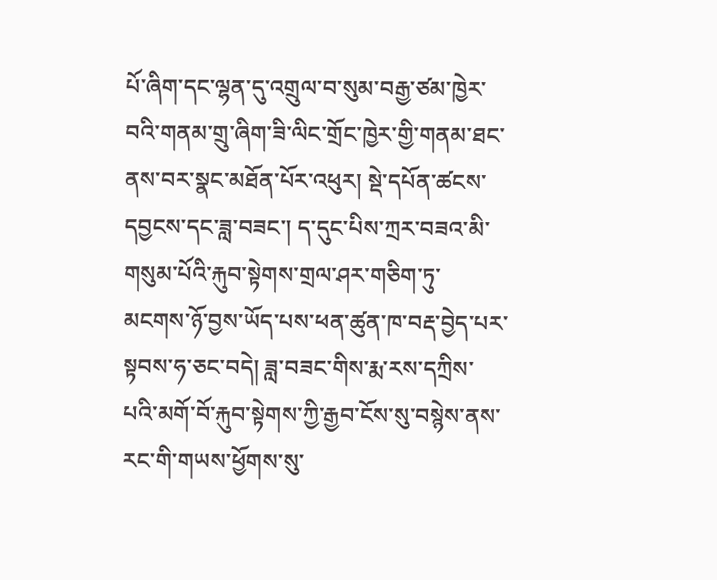པོ་ཞིག་དང་ལྷན་དུ་འགྲུལ་བ་སུམ་བརྒྱ་ཙམ་ཁྱེར་བའི་གནམ་གྲུ་ཞིག་ཟི་ལིང་གྲོང་ཁྱེར་གྱི་གནམ་ཐང་ནས་བར་སྣང་མཐོན་པོར་འཕུར། སྡེ་དཔོན་ཚངས་དབྱངས་དང་ཟླ་བཟང་། ད་དུང་པིས་ཀྲར་བཟའ་མི་གསུམ་པོའི་རྐུབ་སྟེགས་གྲལ་ཤར་གཅིག་ཏུ་མངགས་ཉོ་བྱས་ཡོད་པས་ཕན་ཚུན་ཁ་བརྡ་བྱེད་པར་སྟབས་ཧ་ཅང་བདེ། ཟླ་བཟང་གིས་རྨ་རས་དཀྲིས་པའི་མགོ་བོ་རྐུབ་སྟེགས་ཀྱི་རྒྱབ་ངོས་སུ་བསྙེས་ནས་རང་གི་གཡས་ཕྱོགས་སུ་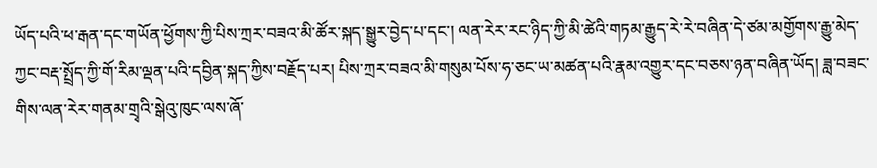ཡོད་པའི་ཕ་རྒན་དང་གཡོན་ཕྱོགས་ཀྱི་པིས་ཀྲར་བཟའ་མི་ཚོར་སྐད་སྒྱུར་བྱེད་པ་དང་། ལན་རེར་རང་ཉིད་ཀྱི་མི་ཚེའི་གཏམ་རྒྱུད་རེ་རེ་བཞིན་དེ་ཙམ་མགྱོགས་རྒྱུ་མེད་ཀྱང་བརྡ་སྤྲོད་ཀྱི་གོ་རིམ་ལྡན་པའི་དབྱིན་སྐད་ཀྱིས་བརྗོད་པར། པིས་ཀྲར་བཟའ་མི་གསུམ་པོས་ཧ་ཅང་ཡ་མཚན་པའི་རྣམ་འགྱུར་དང་བཅས་ཉན་བཞིན་ཡོད། ཟླ་བཟང་གིས་ལན་རེར་གནམ་གྲྭའི་སྒེའུ་ཁུང་ལས་ཞོ་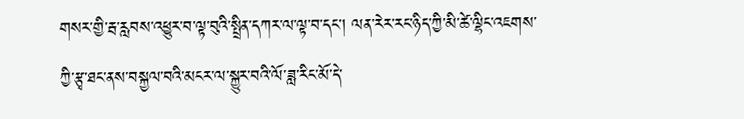གསར་གྱི་རྦ་རླབས་འཕྱུར་བ་ལྟ་བུའི་སྤྲིན་དཀར་ལ་ལྟ་བ་དང་། ལན་རེར་རང་ཉིད་ཀྱི་མི་ཚེ་ལྷིང་འཇགས་ཀྱི་རྩྭ་ཐང་ནས་བསྐྱལ་བའི་མངར་ལ་སྐྱུར་བའི་ལོ་ཟླ་རིང་མོ་དེ་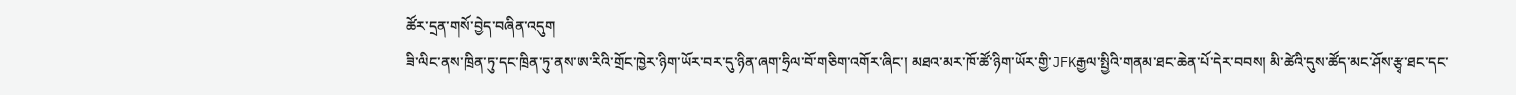ཚོར་དྲན་གསོ་བྱེད་བཞིན་འདུག
ཟི་ལིང་ནས་ཁྲིན་ཏུ་དང་ཁྲིན་ཏུ་ནས་ཨ་རིའི་གྲོང་ཁྱེར་ཉིག་ཡོར་བར་དུ་ཉིན་ཞག་ཧྲིལ་བོ་གཅིག་འགོར་ཞིང་། མཐའ་མར་ཁོ་ཚོ་ཉིག་ཡོར་གྱི་JFKརྒྱལ་སྤྱིའི་གནམ་ཐང་ཆེན་པོ་དེར་བབས། མི་ཚེའི་དུས་ཚོད་མང་ཤོས་རྩྭ་ཐང་དང་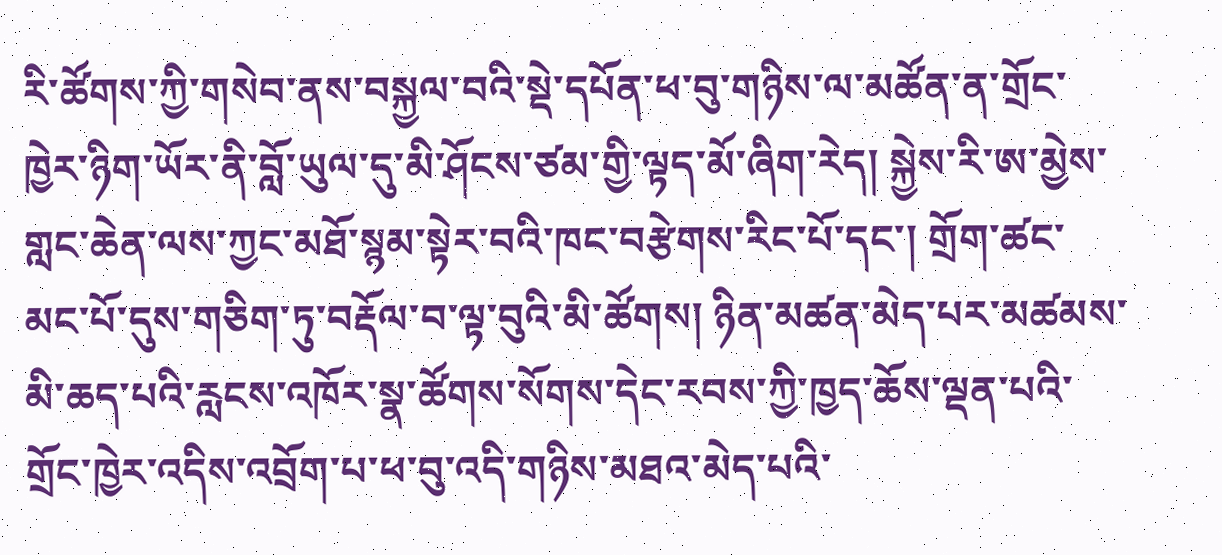རི་ཚོགས་ཀྱི་གསེབ་ནས་བསྐྱལ་བའི་སྡེ་དཔོན་ཕ་བུ་གཉིས་ལ་མཚོན་ན་གྲོང་ཁྱེར་ཉིག་ཡོར་ནི་བློ་ཡུལ་དུ་མི་ཤོངས་ཙམ་གྱི་ལྟད་མོ་ཞིག་རེད། སྐྱེས་རི་ཨ་མྱེས་གླང་ཆེན་ལས་ཀྱང་མཐོ་སྙམ་སྟེར་བའི་ཁང་བརྩེགས་རིང་པོ་དང་། གྲོག་ཚང་མང་པོ་དུས་གཅིག་ཏུ་བརྡོལ་བ་ལྟ་བུའི་མི་ཚོགས། ཉིན་མཚན་མེད་པར་མཚམས་མི་ཆད་པའི་རླངས་འཁོར་སྣ་ཚོགས་སོགས་དེང་རབས་ཀྱི་ཁྱད་ཆོས་ལྡན་པའི་གྲོང་ཁྱེར་འདིས་འབྲོག་པ་ཕ་བུ་འདི་གཉིས་མཐའ་མེད་པའི་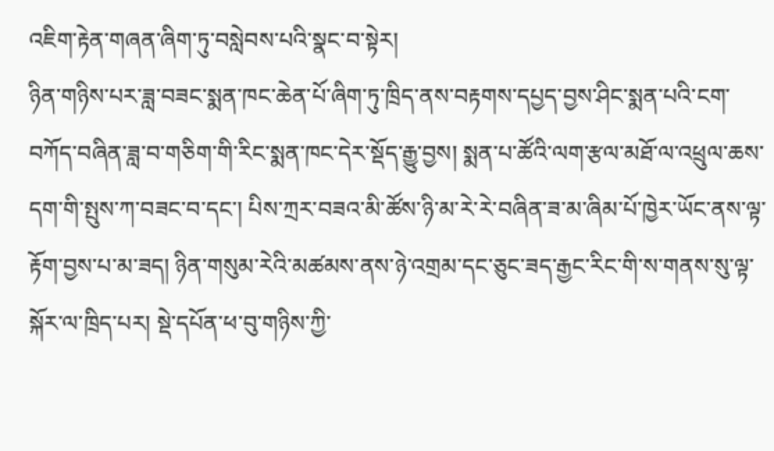འཇིག་རྟེན་གཞན་ཞིག་ཏུ་བསླེབས་པའི་སྣང་བ་སྟེར།
ཉིན་གཉིས་པར་ཟླ་བཟང་སྨན་ཁང་ཆེན་པོ་ཞིག་ཏུ་ཁྲིད་ནས་བརྟགས་དཔྱད་བྱས་ཤིང་སྨན་པའི་ངག་བཀོད་བཞིན་ཟླ་བ་གཅིག་གི་རིང་སྨན་ཁང་དེར་སྡོད་རྒྱུ་བྱས། སྨན་པ་ཚོའི་ལག་རྩལ་མཐོ་ལ་འཕྲུལ་ཆས་དག་གི་སྤུས་ཀ་བཟང་བ་དང་། པིས་ཀྲར་བཟའ་མི་ཚོས་ཉི་མ་རེ་རེ་བཞིན་ཟ་མ་ཞིམ་པོ་ཁྱེར་ཡོང་ནས་ལྟ་རྟོག་བྱས་པ་མ་ཟད། ཉིན་གསུམ་རེའི་མཚམས་ནས་ཉེ་འགྲམ་དང་ཅུང་ཟད་རྒྱང་རིང་གི་ས་གནས་སུ་ལྟ་སྐོར་ལ་ཁྲིད་པར། སྡེ་དཔོན་ཕ་བུ་གཉིས་ཀྱི་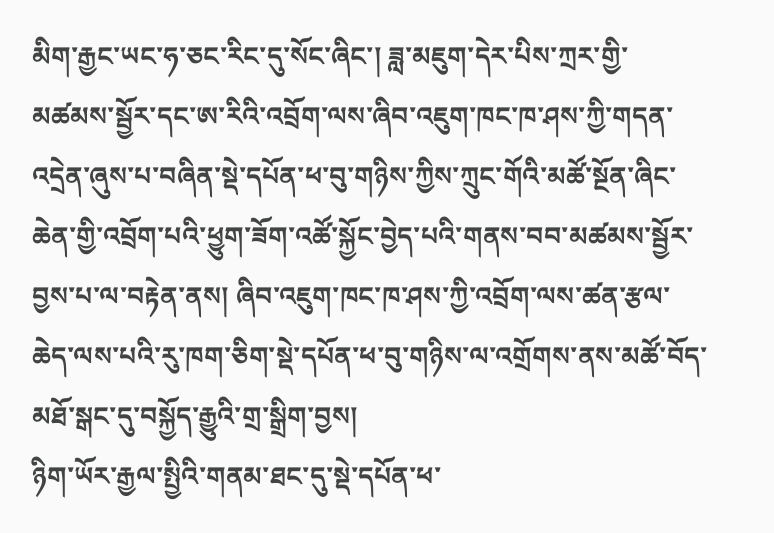མིག་རྒྱང་ཡང་ཧ་ཅང་རིང་དུ་སོང་ཞིང་། ཟླ་མཇུག་དེར་པིས་ཀྲར་གྱི་མཚམས་སྦྱོར་དང་ཨ་རིའི་འབྲོག་ལས་ཞིབ་འཇུག་ཁང་ཁ་ཤས་ཀྱི་གདན་འདྲེན་ཞུས་པ་བཞིན་སྡེ་དཔོན་ཕ་བུ་གཉིས་ཀྱིས་ཀྲུང་གོའི་མཚོ་སྔོན་ཞིང་ཆེན་གྱི་འབྲོག་པའི་ཕྱུག་ཟོག་འཚོ་སྐྱོང་བྱེད་པའི་གནས་བབ་མཚམས་སྦྱོར་བྱས་པ་ལ་བརྟེན་ནས། ཞིབ་འཇུག་ཁང་ཁ་ཤས་ཀྱི་འབྲོག་ལས་ཚན་རྩལ་ཆེད་ལས་པའི་རུ་ཁག་ཅིག་སྡེ་དཔོན་ཕ་བུ་གཉིས་ལ་འགྲོགས་ནས་མཚོ་བོད་མཐོ་སྒང་དུ་བསྐྱོད་རྒྱུའི་གྲ་སྒྲིག་བྱས།
ཉིག་ཡོར་རྒྱལ་སྤྱིའི་གནམ་ཐང་དུ་སྡེ་དཔོན་ཕ་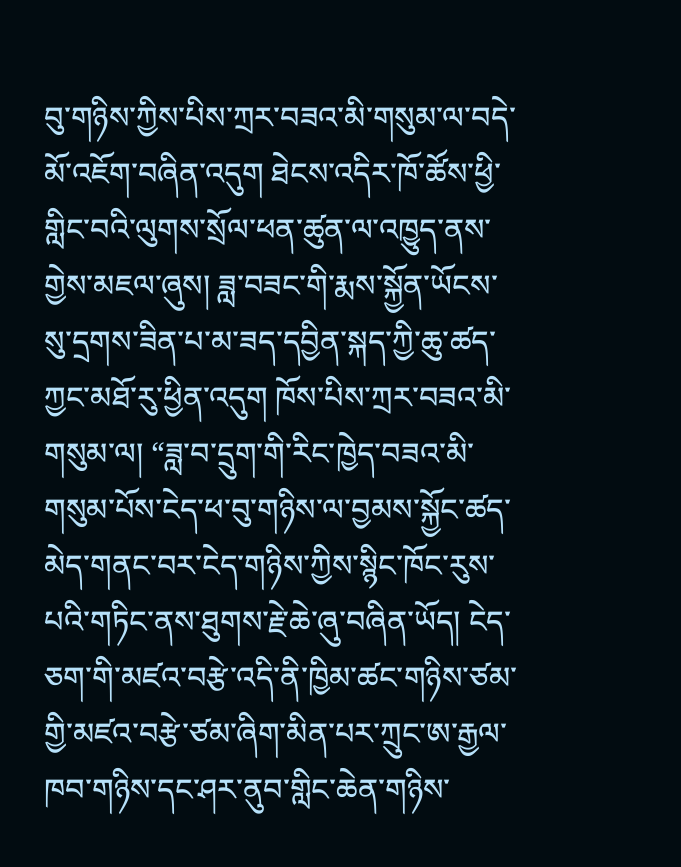བུ་གཉིས་ཀྱིས་པིས་ཀྲར་བཟའ་མི་གསུམ་ལ་བདེ་མོ་འཇོག་བཞིན་འདུག ཐེངས་འདིར་ཁོ་ཚོས་ཕྱི་གླིང་བའི་ལུགས་སྲོལ་ཕན་ཚུན་ལ་འཁྱུད་ནས་གྱེས་མཇལ་ཞུས། ཟླ་བཟང་གི་རྨས་སྐྱོན་ཡོངས་སུ་དྲགས་ཟིན་པ་མ་ཟད་དབྱིན་སྐད་ཀྱི་ཆུ་ཚད་ཀྱང་མཐོ་རུ་ཕྱིན་འདུག ཁོས་པིས་ཀྲར་བཟའ་མི་གསུམ་ལ། “ཟླ་བ་དྲུག་གི་རིང་ཁྱེད་བཟའ་མི་གསུམ་པོས་ངེད་ཕ་བུ་གཉིས་ལ་བྱམས་སྐྱོང་ཚད་མེད་གནང་བར་ངེད་གཉིས་ཀྱིས་སྙིང་ཁོང་རུས་པའི་གཏིང་ནས་ཐུགས་རྗེ་ཆེ་ཞུ་བཞིན་ཡོད། ངེད་ཅག་གི་མཛའ་བརྩེ་འདི་ནི་ཁྱིམ་ཚང་གཉིས་ཙམ་གྱི་མཛའ་བརྩེ་ཙམ་ཞིག་མིན་པར་ཀྲུང་ཨ་རྒྱལ་ཁབ་གཉིས་དང་ཤར་ནུབ་གླིང་ཆེན་གཉིས་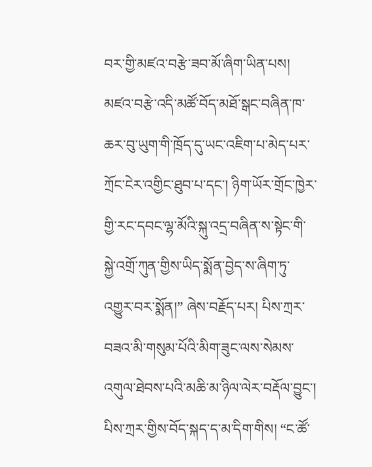བར་གྱི་མཛའ་བརྩེ་ཟབ་མོ་ཞིག་ཡིན་པས། མཛའ་བརྩེ་འདི་མཚོ་བོད་མཐོ་སྒང་བཞིན་ཁ་ཆར་བུ་ཡུག་གི་ཁྲོད་དུ་ཡང་འཇིག་པ་མེད་པར་ཀྲོང་ངེར་འགྱིང་ཐུབ་པ་དང་། ཉིག་ཡོར་གྲོང་ཁྱེར་གྱི་རང་དབང་ལྷ་མོའི་སྐུ་འདྲ་བཞིན་ས་སྟེང་གི་སྐྱེ་འགྲོ་ཀུན་གྱིས་ཡིད་སྨོན་བྱེད་ས་ཞིག་ཏུ་འགྱུར་བར་སྨོན།” ཞེས་བརྗོད་པར། པིས་ཀྲར་བཟའ་མི་གསུམ་པོའི་མིག་ཟུང་ལས་སེམས་འགུལ་ཐེབས་པའི་མཆི་མ་ཉིལ་ལེར་བརྡོལ་བྱུང་། པིས་ཀྲར་གྱིས་བོད་སྐད་ད་མ་དིག་གིས། “ང་ཚོ་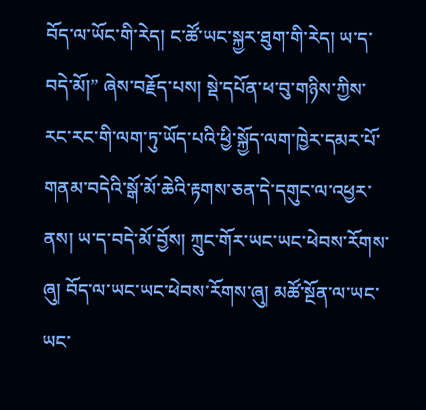བོད་ལ་ཡོང་གི་རེད། ང་ཚོ་ཡང་སྐྱར་ཐུག་གི་རེད། ཡ་ད་བདེ་མོ།” ཞེས་བརྗོད་པས། སྡེ་དཔོན་ཕ་བུ་གཉིས་ཀྱིས་རང་རང་གི་ལག་ཏུ་ཡོད་པའི་ཕྱི་སྐྱོད་ལག་ཁྱེར་དམར་པོ་གནམ་བདེའི་སྒོ་མོ་ཆེའི་རྟགས་ཅན་དེ་དགུང་ལ་འཕྱར་ནས། ཡ་ད་བདེ་མོ་བྱོས། ཀྲུང་གོར་ཡང་ཡང་ཕེབས་རོགས་ཞུ། བོད་ལ་ཡང་ཡང་ཕེབས་རོགས་ཞུ། མཚོ་སྔོན་ལ་ཡང་ཡང་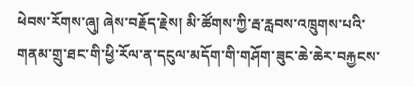ཕེབས་རོགས་ཞུ། ཞེས་བརྗོད་རྗེས། མི་ཚོགས་ཀྱི་རྦ་རླབས་འཁྲུགས་པའི་གནམ་གྲུ་ཐང་གི་ཕྱི་རོལ་ན་དངུལ་མདོག་གི་གཤོག་ཟུང་ཆེ་ཆེར་བརྐྱངས་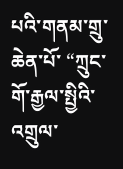པའི་གནམ་གྲུ་ཆེན་པོ་ “ཀྲུང་གོ་རྒྱལ་སྤྱིའི་འགྲུལ་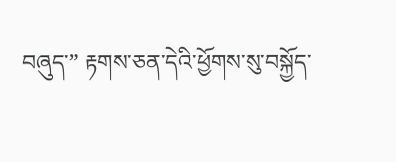བཞུད་” རྟགས་ཅན་དེའི་ཕྱོགས་སུ་བསྐྱོད་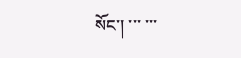སོང་། ་་་ ་་་